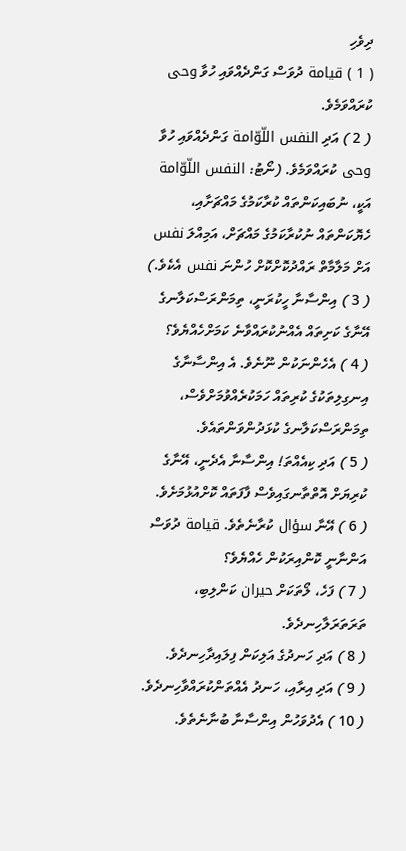ދިވެހި
( 1 ) قيامة ދުވަސް ގަންދެއްވައި ހުވާ وحى ކުރައްވަމެވެ.
( 2 ) އަދި النفس اللّوّامة ގަންދެއްވައި ހުވާ وحى ކުރައްވަމެވެ. (ނޯޓު: النفس اللّوّامة އަކީ، ނުބައިކަންތައް ކުރާކަމުގެ މައްޗަށާއި، ހެޔޮކަންތައް ނުކުރާކަމުގެ މައްޗަށް، އަމިއްލަ نفس އަށް މަލާމާތް ރައްދުކޮށްކޮށް ހުންނަ نفس އެކެވެ.)
( 3 ) އިންސާނާ ހީކުރަނީ، ތިމަންރަސްކަލާނގެ އޭނާގެ ކަށިތައް އެއްނުކުރައްވާނެ ކަމަށްހެއްޔެވެ؟
( 4 ) އެހެންނަކުން ނޫނެވެ. އެ އިންސާނާގެ އިނގިލިތަކުގެ ކުރިތައް ހަމަކުރެއްވުމަށްވެސް، ތިމަންރަސްކަލާނގެ ކުޅަދުންވަންތައެވެ.
( 5 ) އަދި ކިއެއްތަ! އިންސާނާ އެދެނީ، އޭނާގެ ކުރިޔަށް އޮތްތާނގައިވެސް ފާފަތައް ކޮށްއުޅުމަށެވެ.
( 6 ) އޭނާ سؤال ކުރާނެތެވެ. قيامة ދުވަސް އަންނާނީ ކޮންއިރަކުން ހެއްޔެވެ؟
( 7 ) ފަހެ، ލޯތަކަށް حيران ކަންލިބި، ތަރަތަރަލާހިނދެވެ.
( 8 ) އަދި ހަނދުގެ އަލިކަން ފިލައިދާހިނދެވެ.
( 9 ) އަދި އިރާއި، ހަނދު އެއްތަންކުރައްވާހިނދެވެ.
( 10 ) އެދުވަހުން އިންސާނާ ބުނާނެތެވެ.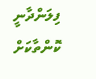ފިލަންދާނީ ކޮންތާކަށް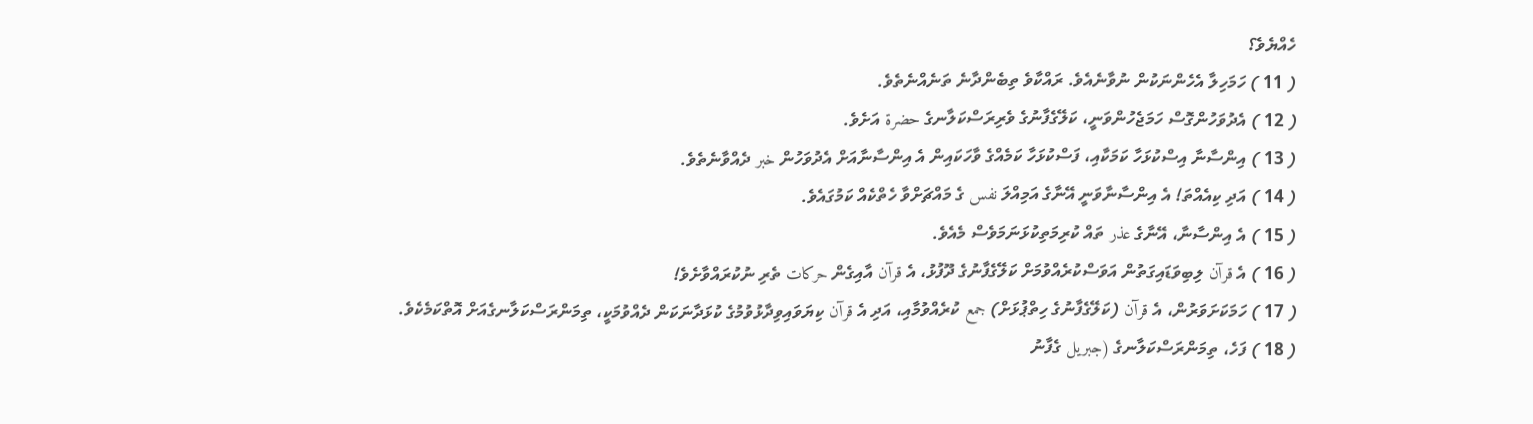ހެއްޔެވެ؟
( 11 ) ހަމަހިލާ އެހެންނަކުން ނުވާނެއެވެ. ރައްކާވެ ތިބެންދާނެ ތަނެއްނެތެވެ.
( 12 ) އެދުވަހުންގޮސް ހަމަޖެހުންވަނީ، ކަލޭގެފާނުގެ ވެރިރަސްކަލާނގެ حضرة އަށެވެ.
( 13 ) އިންސާނާ އިސްކުޅަހާ ކަމަކާއި، ފަސްކުޅަހާ ކަމެއްގެ ވާހަކައިން އެ އިންސާނާއަށް އެދުވަހުން خبر ދެއްވާނެތެވެ.
( 14 ) އަދި ކިއެއްތަ! އެ އިންސާނާވަނީ އޭނާގެ އަމިއްލަ نفس ގެ މައްޗަށްވާ ހެތްކެއް ކަމުގައެވެ.
( 15 ) އެ އިންސާނާ، އޭނާގެ عذر ތައް ކުރިމަތިކުޅަނަމަވެސް މެއެވެ.
( 16 ) އެ قرآن ލިބިވަޑައިގަތުން އަވަސްކުރެއްވުމަށް ކަލޭގެފާނުގެ ދޫފުޅު، އެ قرآن އާއިގެން حركات ތެރި ނުކުރައްވާށެވެ!
( 17 ) ހަމަކަށަވަރުން، އެ قرآن (ކަލޭގެފާނުގެ ހިތްޕުޅަށް) جمع ކުރެއްވުމާއި، އަދި އެ قرآن ކިޔަވައިވިދާޅުވުމުގެ ކުޅަދާނަކަން ދެއްވުމަކީ، ތިމަންރަސްކަލާނގެއަށް އޮތްކަމެކެވެ.
( 18 ) ފަހެ، ތިމަންރަސްކަލާނގެ (جبريل ގެފާނު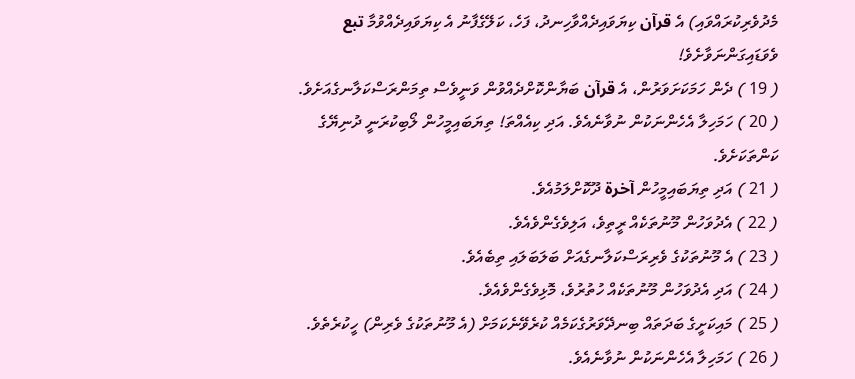މެދުވެރިކުރައްވައި) އެ قرآن ކިޔަވައިދެއްވާހިނދު، ފަހެ، ކަލޭގެފާނު އެ ކިޔަވައިދެއްވުމާ تبع ވެވަޑައިގަންނަވާށެވެ!
( 19 ) ދެން ހަމަކަށަވަރުން، އެ قرآن ބަޔާންކޮށްދެއްވުން ވަނީވެސް ތިމަންރަސްކަލާނގެއަށެވެ.
( 20 ) ހަމަހިލާ އެހެންނަކުން ނުވާނެއެވެ. އަދި ކިއެއްތަ! ތިޔަބައިމީހުން ލޯބިކުރަނީ ދުނިޔޭގެ ކަންތަކަށެވެ.
( 21 ) އަދި ތިޔަބައިމީހުން آخرة ދޫކޮށްލަމުއެވެ.
( 22 ) އެދުވަހުން މޫނުތަކެއް ރީތިވެ، އަލިވެގެންވެއެވެ.
( 23 ) އެ މޫނުތަކުގެ ވެރިރަސްކަލާނގެއަށް ބަލަބަލައި ތިބެއެވެ.
( 24 ) އަދި އެދުވަހުން މޫނުތަކެއް ހުތުރުވެ، މޮޅިވެގެންވެއެވެ.
( 25 ) މައިކަށީގެ ބަދަތައް ބިނދޭވަރުގެކަމެއް ކުރެވޭނެކަމަށް (އެ މޫނުތަކުގެ ވެރިން) ހީކުރެތެވެ.
( 26 ) ހަމަހިލާ އެހެންނަކުން ނުވާނެއެވެ.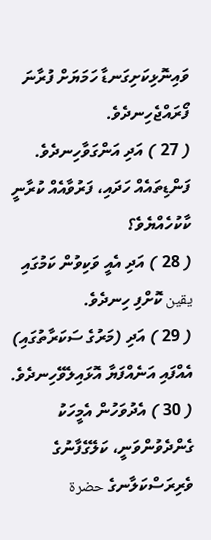ވައިނޮޅިކަށިގަނޑާ ހަމަޔަށް ފުރާނަ ފޯރައްޖެހިނދެވެ.
( 27 ) އަދި އަންގަވާހިނދެވެ. ފަންޑިތައެއް ހަދައި، ފަރުވާއެއް ކުރާނީ ކާކުހެއްޔެވެ؟
( 28 ) އަދި އެއީ ވަކިވުން ކަމުގައި يقين ކޮށްފި ހިނދެވެ.
( 29 ) އަދި (މަރުގެ ސަކަރާތުގައި) އެއްފައި އަނެއްފަޔާ އޮޅައިލެވޭހިނދެވެ.
( 30 ) އެދުވަހުން އެމީހަކު ގެންދެވުންވަނީ، ކަލޭގެފާނުގެ ވެރިރަސްކަލާނގެ حضرة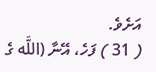އަށެވެ.
( 31 ) ފަހެ، އޭނާ (اللَّه ގެ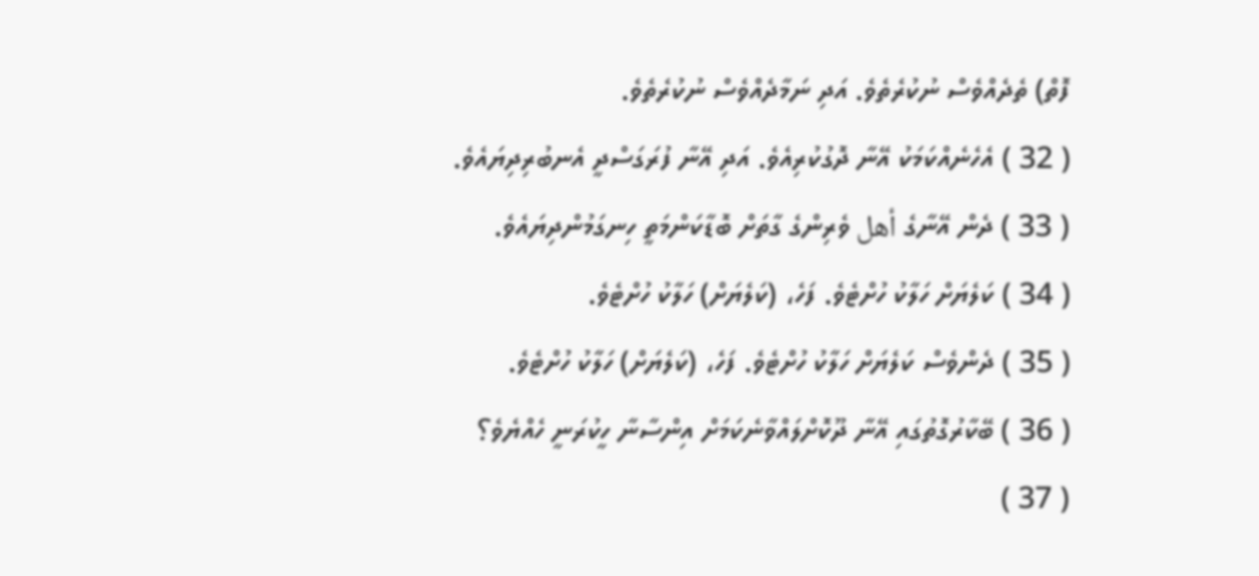ފޮތް) ތެދެއްވެސް ނުކުރެތެވެ. އަދި ނަމާދެއްވެސް ނުކުރެތެވެ.
( 32 ) އެހެނެއްކަމަކު އޭނާ ދޮގުކުރިއެވެ. އަދި އޭނާ ފުރަގަސްދީ އެނބުރިދިޔައެވެ.
( 33 ) ދެން އޭނާގެ أهل ވެރިންގެ ގާތަށް ބޮޑާކަންމަތީ ހިނގަމުންދިޔައެވެ.
( 34 ) ކަލެޔަށް ހަލާކު ހުށްޓެވެ. ފަހެ، (ކަލެޔަށް) ހަލާކު ހުށްޓެވެ.
( 35 ) ދެންވެސް ކަލެޔަށް ހަލާކު ހުށްޓެވެ. ފަހެ، (ކަލެޔަށް) ހަލާކު ހުށްޓެވެ.
( 36 ) ބޭކާރުގޮތުގައި އޭނާ ދޫކޮށްލައްވާނެކަމަށް އިންސާނާ ހީކުރަނީ ހެއްޔެވެ؟
( 37 )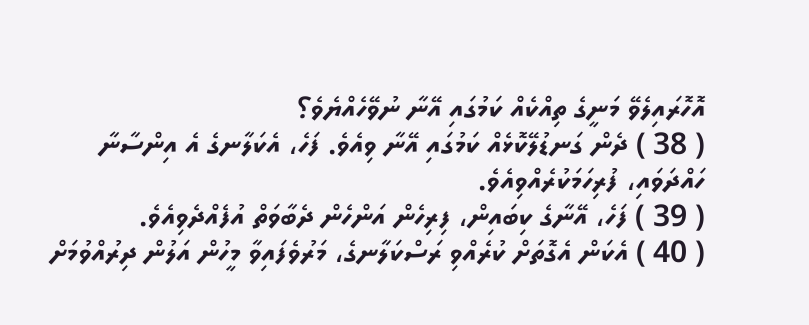އޮހޮރައިލެވޭ މަނީގެ ތިއްކެއް ކަމުގައި އޭނާ ނުވޭހެއްޔެވެ؟
( 38 ) ދެން ގަނޑުލޭކޮޅެއް ކަމުގައި އޭނާ ވިއެވެ. ފަހެ، އެކަލާނގެ އެ އިންސާނާ ހައްދަވައި، ފުރިހަމަކުރެއްވިއެވެ.
( 39 ) ފަހެ، އޭނާގެ ކިބައިން، ފިރިހެން އަންހެން ދެބާވަތް އުފެއްދެވިއެވެ.
( 40 ) އެކަން އެގޮތަށް ކުރެއްވި ރަސްކަލާނގެ، މަރުވެފައިވާ މީހުން އަލުން ދިރުއްވުމަށް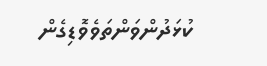ކުޅަދުންވަންތަވެވޮޑިގެން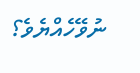ނުވޭހެއްޔެވެ؟